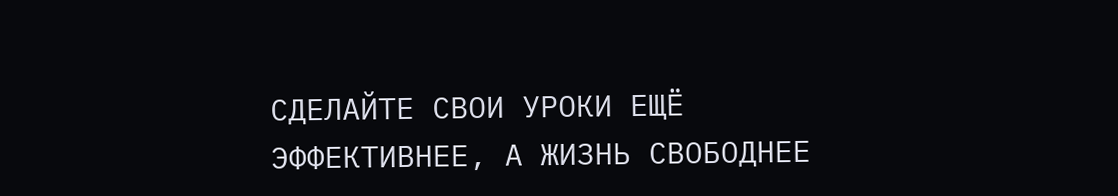СДЕЛАЙТЕ СВОИ УРОКИ ЕЩЁ ЭФФЕКТИВНЕЕ, А ЖИЗНЬ СВОБОДНЕЕ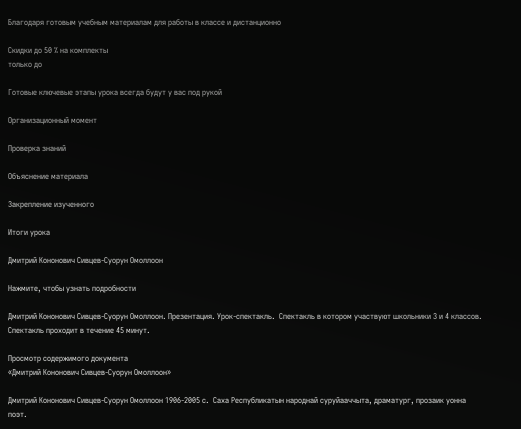Благодаря готовым учебным материалам для работы в классе и дистанционно

Скидки до 50 % на комплекты
только до

Готовые ключевые этапы урока всегда будут у вас под рукой

Организационный момент

Проверка знаний

Объяснение материала

Закрепление изученного

Итоги урока

Дмитрий Кононович Сивцев-Суорун Омоллоон

Нажмите, чтобы узнать подробности

Дмитрий Кононович Сивцев-Суорун Омоллоон. Презентация. Урок-спектакль.  Спектакль в котором участвуют школьники 3 и 4 классов. Спектакль проходит в течение 45 минут.

Просмотр содержимого документа
«Дмитрий Кононович Сивцев-Суорун Омоллоон»

Дмитрий Кононович Сивцев-Суорун Омоллоон 1906-2005 с.  Саха Республикатын народнай суруйааччыта, драматург, прозаик уонна поэт.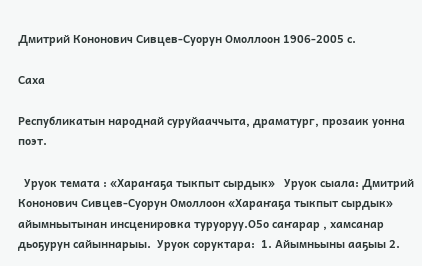Дмитрий Кононович Сивцев-Суорун Омоллоон 1906-2005 с.

Саха

Республикатын народнай суруйааччыта, драматург, прозаик уонна поэт.

  Уруок темата : «Хараҥаҕа тыкпыт сырдык»   Уруок сыала: Дмитрий Кононович Сивцев-Суорун Омоллоон «Хараҥаҕа тыкпыт сырдык» айымньытынан инсценировка туруоруу.О5о саҥарар , хамсанар дьоҕурун сайыннарыы.  Уруок соруктара:  1. Айымньыны ааҕыы 2.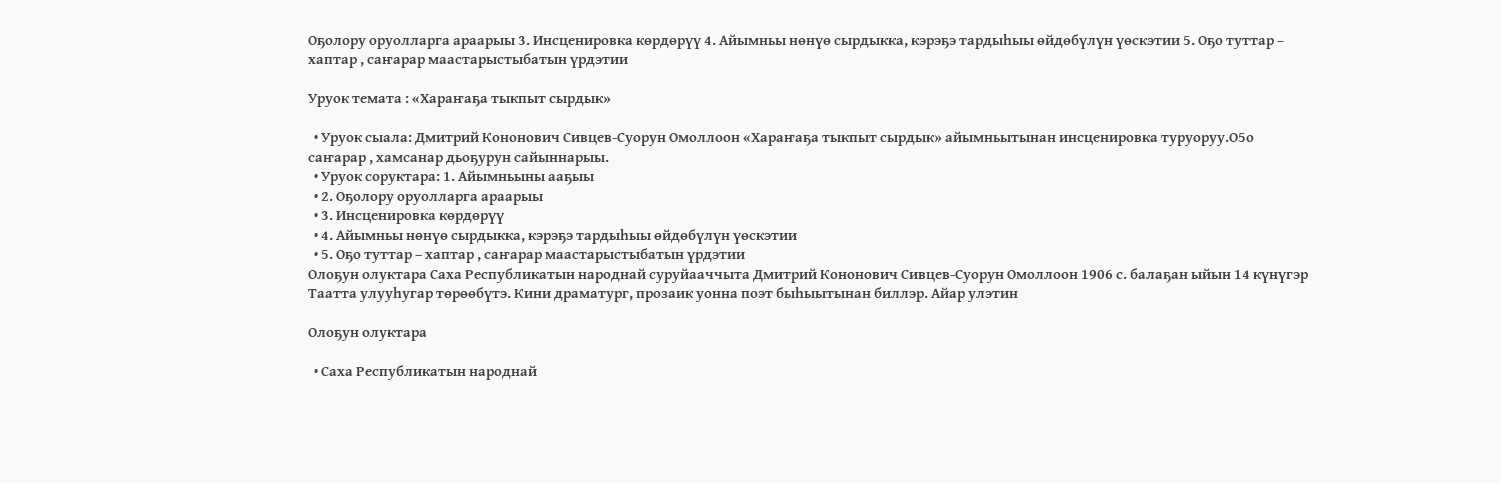Оҕолору оруолларга араарыы 3. Инсценировка көрдөрүү 4. Айымньы нөнүө сырдыкка, кэрэҕэ тардыһыы өйдөбүлүн үөскэтии 5. Оҕо туттар – хаптар , саҥарар маастарыстыбатын үрдэтии

Уруок темата : «Хараҥаҕа тыкпыт сырдык»

  • Уруок сыала: Дмитрий Кононович Сивцев-Суорун Омоллоон «Хараҥаҕа тыкпыт сырдык» айымньытынан инсценировка туруоруу.О5о саҥарар , хамсанар дьоҕурун сайыннарыы.
  • Уруок соруктара: 1. Айымньыны ааҕыы
  • 2. Оҕолору оруолларга араарыы
  • 3. Инсценировка көрдөрүү
  • 4. Айымньы нөнүө сырдыкка, кэрэҕэ тардыһыы өйдөбүлүн үөскэтии
  • 5. Оҕо туттар – хаптар , саҥарар маастарыстыбатын үрдэтии
Олоҕун олуктара Саха Республикатын народнай суруйааччыта Дмитрий Кононович Сивцев-Суорун Омоллоон 1906 с. балаҕан ыйын 14 күнүгэр Таатта улууһугар төрөөбүтэ. Кини драматург, прозаик уонна поэт быһыытынан биллэр. Айар улэтин

Олоҕун олуктара

  • Саха Республикатын народнай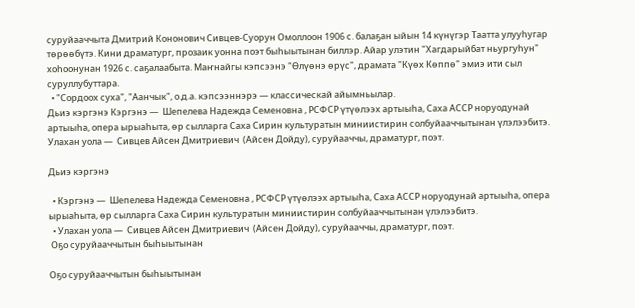суруйааччыта Дмитрий Кононович Сивцев-Суорун Омоллоон 1906 с. балаҕан ыйын 14 күнүгэр Таатта улууһугар төрөөбүтэ. Кини драматург, прозаик уонна поэт быһыытынан биллэр. Айар улэтин "Хагдарыйбат ньургуһун" хоһоонунан 1926 с. саҕалаабыта. Маҥнайгы кэпсээнэ "Өлүөнэ өрүс", драмата "Күөх Көппө" эмиэ ити сыл суруллубуттара.
  • "Сордоох суха", "Аанчык", о.д.а. кэпсээннэрэ — классическай айымньылар.
Дьиэ кэргэнэ Кэргэнэ —  Шепелева Надежда Семеновна , РСФСР үтүөлээх артыыһа, Саха АССР норуодунай артыыһа, опера ырыаһыта, өр сылларга Саха Сирин культуратын миниистирин солбуйааччытынан үлэлээбитэ. Улахан уола —  Сивцев Айсен Дмитриевич  (Айсен Дойду), суруйааччы, драматург, поэт.

Дьиэ кэргэнэ

  • Кэргэнэ —  Шепелева Надежда Семеновна , РСФСР үтүөлээх артыыһа, Саха АССР норуодунай артыыһа, опера ырыаһыта, өр сылларга Саха Сирин культуратын миниистирин солбуйааччытынан үлэлээбитэ.
  • Улахан уола —  Сивцев Айсен Дмитриевич  (Айсен Дойду), суруйааччы, драматург, поэт.
 Оҕо суруйааччытын быһыытынан

Оҕо суруйааччытын быһыытынан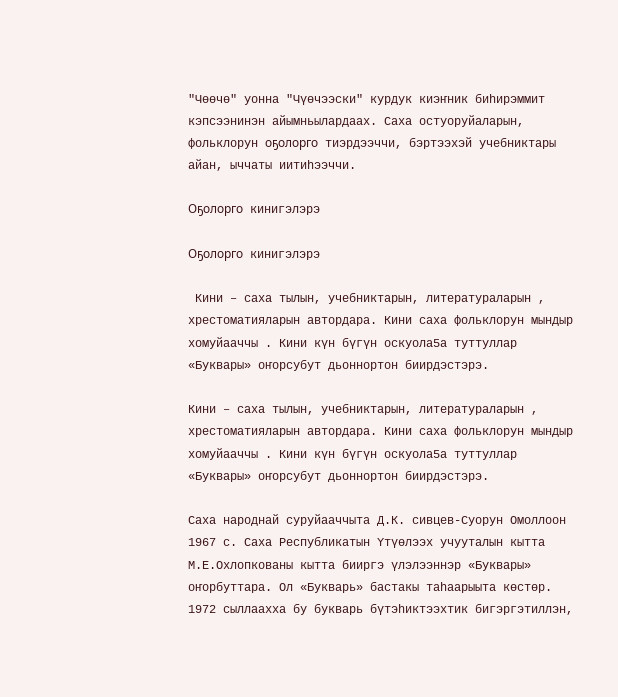"Чөөчө" уонна "Чүөчээски" курдук киэҥник биһирэммит кэпсээнинэн айымньылардаах. Саха остуоруйаларын, фольклорун оҕолорго тиэрдээччи, бэртээхэй учебниктары айан, ыччаты иитиһээччи.

Оҕолорго кинигэлэрэ

Оҕолорго кинигэлэрэ

 Кини – саха тылын, учебниктарын, литератураларын , хрестоматияларын автордара. Кини саха фольклорун мындыр хомуйааччы . Кини күн бүгүн оскуола5а туттуллар «Буквары» оҥорсубут дьоннортон биирдэстэрэ.

Кини – саха тылын, учебниктарын, литератураларын , хрестоматияларын автордара. Кини саха фольклорун мындыр хомуйааччы . Кини күн бүгүн оскуола5а туттуллар «Буквары» оҥорсубут дьоннортон биирдэстэрэ.

Саха народнай суруйааччыта Д.К. сивцев-Суорун Омоллоон 1967 с. Саха Республикатын Үтүөлээх учууталын кытта М.Е.Охлопкованы кытта бииргэ үлэлээннэр «Буквары» оҥорбуттара. Ол «Букварь» бастакы таһаарыыта көстөр. 1972 сыллаахха бу букварь бүтэһиктээхтик бигэргэтиллэн,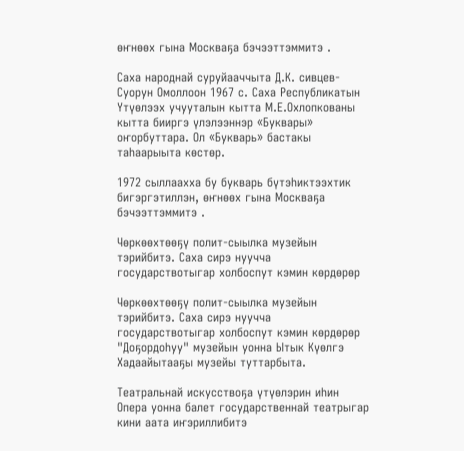өҥнөөх гына Москваҕа бэчээттэммитэ .

Саха народнай суруйааччыта Д.К. сивцев-Суорун Омоллоон 1967 с. Саха Республикатын Үтүөлээх учууталын кытта М.Е.Охлопкованы кытта бииргэ үлэлээннэр «Буквары» оҥорбуттара. Ол «Букварь» бастакы таһаарыыта көстөр.

1972 сыллаахха бу букварь бүтэһиктээхтик бигэргэтиллэн, өҥнөөх гына Москваҕа бэчээттэммитэ .

Чөркөөхтөөҕү полит-сыылка музейын тэрийбитэ. Саха сирэ нуучча государствотыгар холбоспут кэмин көрдөрөр

Чөркөөхтөөҕү полит-сыылка музейын тэрийбитэ. Саха сирэ нуучча государствотыгар холбоспут кэмин көрдөрөр "Доҕордоһуу" музейын уонна Ытык Күөлгэ Хадаайытааҕы музейы туттарбыта.

Театральнай искусствоҕа үтүөлэрин иһин Опера уонна балет государственнай театрыгар кини аата иҥэриллибитэ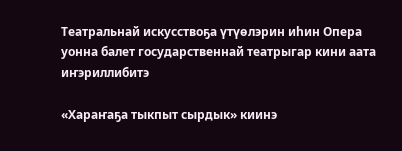Театральнай искусствоҕа үтүөлэрин иһин Опера уонна балет государственнай театрыгар кини аата иҥэриллибитэ

«Хараҥаҕа тыкпыт сырдык» киинэ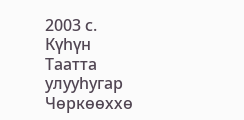2003 с. Күһүн Таатта улууһугар Чөркөөххө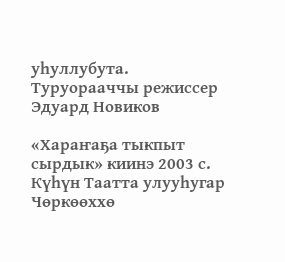уһуллубута. Туруорааччы режиссер Эдуард Новиков

«Хараҥаҕа тыкпыт сырдык» киинэ 2003 с. Күһүн Таатта улууһугар Чөркөөххө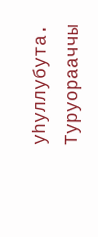уһуллубута. Туруорааччы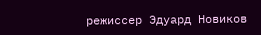режиссер Эдуард Новиков